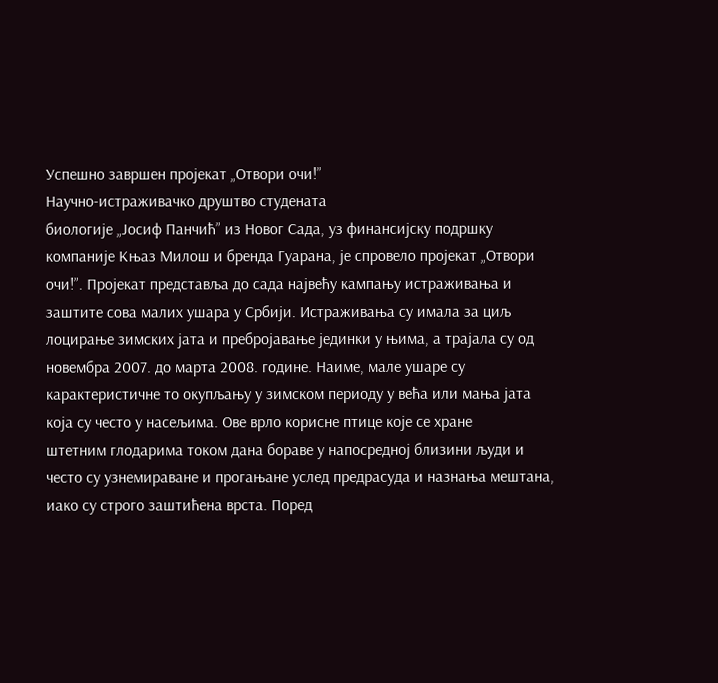Успешно завршен пројекат „Отвори очи!”
Научно-истраживачко друштво студената
биологије „Јосиф Панчић” из Новог Сада, уз финансијску подршку
компаније Књаз Милош и бренда Гуарана, је спровело пројекат „Отвори
очи!”. Пројекат представља до сада највећу кампању истраживања и
заштите сова малих ушара у Србији. Истраживања су имала за циљ
лоцирање зимских јата и пребројавање јединки у њима, а трајала су од
новембра 2007. до марта 2008. године. Наиме, мале ушаре су
карактеристичне то окупљању у зимском периоду у већа или мања јата
која су често у насељима. Ове врло корисне птице које се хране
штетним глодарима током дана бораве у напосредној близини људи и
често су узнемираване и прогањане услед предрасуда и назнања мештана,
иако су строго заштићена врста. Поред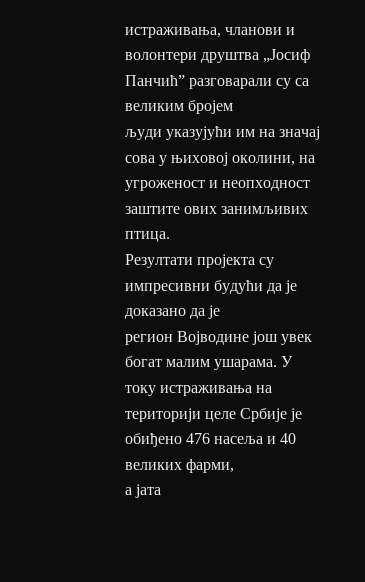истраживања, чланови и
волонтери друштва „Јосиф Панчић” разговарали су са великим бројем
људи указујући им на значај сова у њиховој околини, на
угроженост и неопходност заштите ових занимљивих птица.
Резултати пројекта су импресивни будући да је доказано да је
регион Војводине још увек богат малим ушарама. У току истраживања на
територији целе Србије је обиђено 476 насеља и 40 великих фарми,
а јата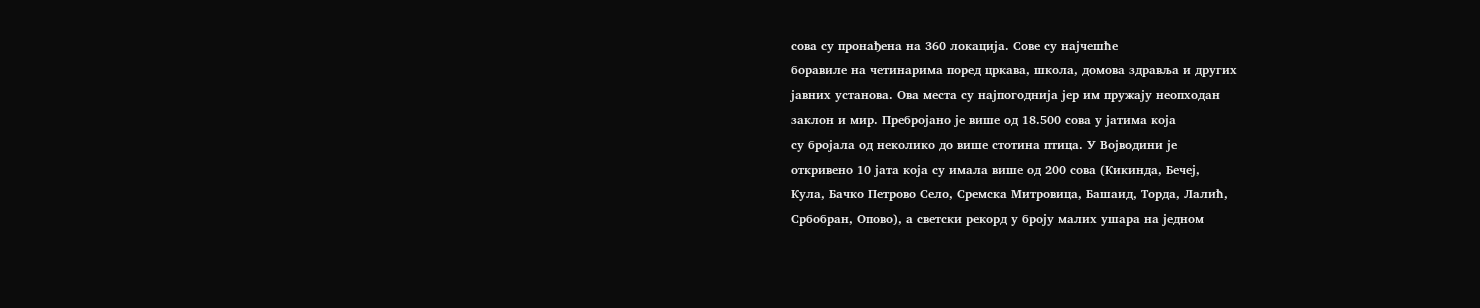сова су пронађена на 360 локација. Сове су најчешће
боравиле на четинарима поред цркава, школа, домова здравља и других
јавних установа. Oва места су најпогоднија јер им пружају неопходан
заклон и мир. Пребројано је више од 18.500 сова у јатима која
су бројала од неколико до више стотина птица. У Војводини је
откривено 10 јата која су имала више од 200 сова (Кикинда, Бечеј,
Кула, Бачко Петрово Село, Сремска Митровица, Башаид, Торда, Лалић,
Србобран, Опово), а светски рекорд у броју малих ушара на једном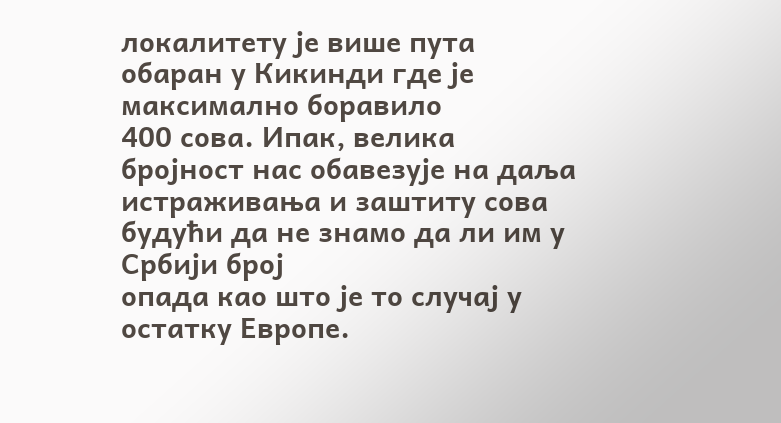локалитету је више пута обаран у Кикинди где је максимално боравило
400 сова. Ипак, велика бројност нас обавезује на даља
истраживања и заштиту сова будући да не знамо да ли им у Србији број
опада као што је то случај у остатку Европе.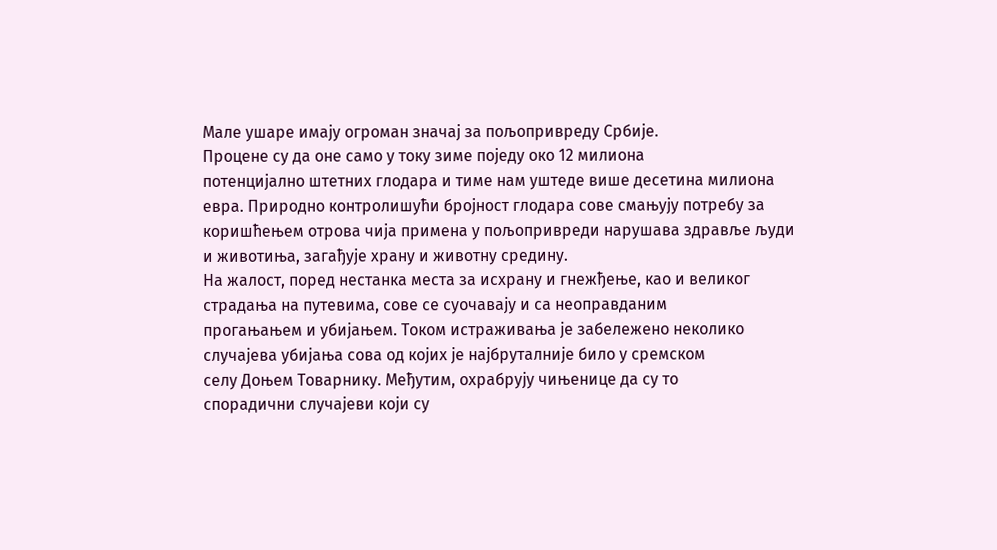Мале ушаре имају огроман значај за пољопривреду Србије.
Процене су да оне само у току зиме поједу око 12 милиона
потенцијално штетних глодара и тиме нам уштеде више десетина милиона
евра. Природно контролишући бројност глодара сове смањују потребу за
коришћењем отрова чија примена у пољопривреди нарушава здравље људи
и животиња, загађује храну и животну средину.
На жалост, поред нестанка места за исхрану и гнежђење, као и великог
страдања на путевима, сове се суочавају и са неоправданим
прогањањем и убијањем. Током истраживања је забележено неколико
случајева убијања сова од којих је најбруталније било у сремском
селу Доњем Товарнику. Међутим, охрабрују чињенице да су то
спорадични случајеви који су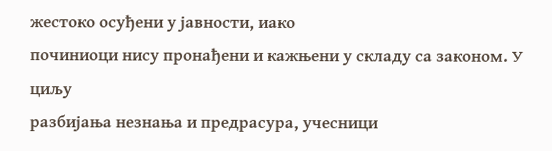жестоко осуђени у јавности, иако
починиоци нису пронађени и кажњени у складу са законом. У циљу
разбијања незнања и предрасура, учесници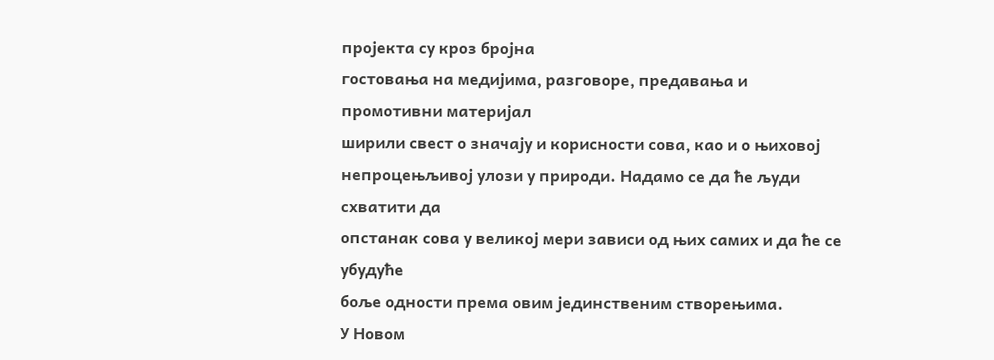пројекта су кроз бројна
гостовања на медијима, разговоре, предавања и промотивни материјал
ширили свест о значају и корисности сова, као и о њиховој
непроцењљивој улози у природи. Надамо се да ће људи схватити да
опстанак сова у великој мери зависи од њих самих и да ће се убудуће
боље одности према овим јединственим створењима.
У Новом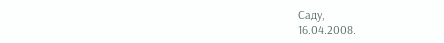Саду,
16.04.2008.